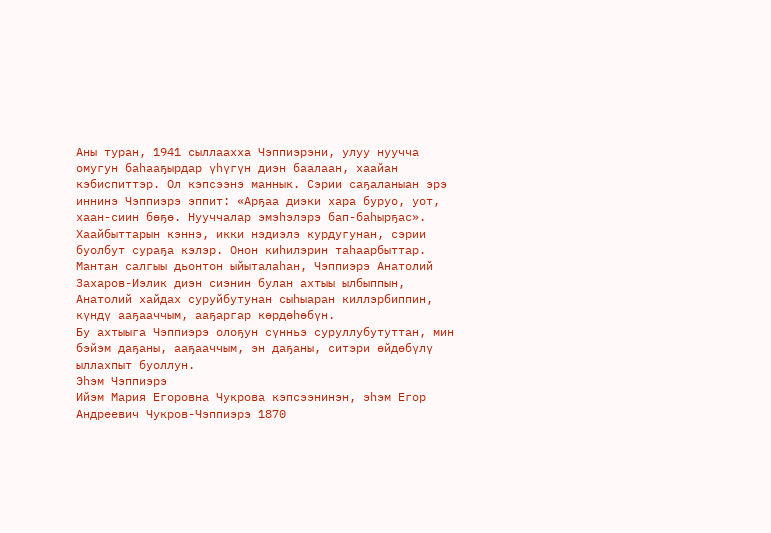Аны туран, 1941 сыллаахха Чэппиэрэни, улуу нуучча омугун баһааҕырдар үһүгүн диэн баалаан, хаайан кэбиспиттэр. Ол кэпсээнэ маннык. Сэрии саҕаланыан эрэ иннинэ Чэппиэрэ эппит: «Арҕаа диэки хара буруо, уот, хаан-сиин бөҕө. Нууччалар эмэһэлэрэ бап-баһырҕас». Хаайбыттарын кэннэ, икки нэдиэлэ курдугунан, сэрии буолбут сураҕа кэлэр. Онон киһилэрин таһаарбыттар.
Мантан салгыы дьонтон ыйыталаһан, Чэппиэрэ Анатолий Захаров-Иэлик диэн сиэнин булан ахтыы ылбыппын, Анатолий хайдах суруйбутунан сыһыаран киллэрбиппин, күндү ааҕааччым, ааҕаргар көрдөһөбүн.
Бу ахтыыга Чэппиэрэ олоҕун сүнньэ суруллубутуттан, мин бэйэм даҕаны, ааҕааччым, эн даҕаны, ситэри өйдөбүлү ыллахпыт буоллун.
Эһэм Чэппиэрэ
Ийэм Мария Егоровна Чукрова кэпсээнинэн, эhэм Егор Андреевич Чукров-Чэппиэрэ 1870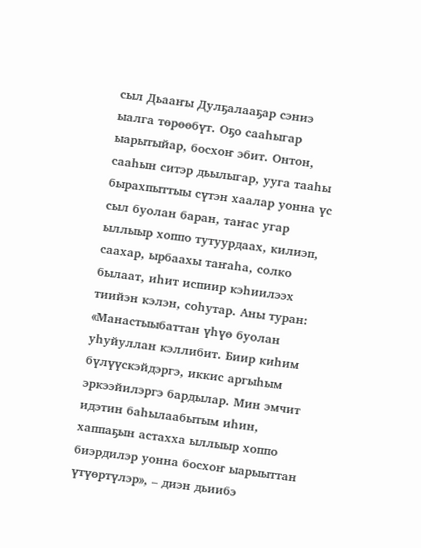сыл Дьааҥы Дулҕалааҕар сэниэ ыалга төрөөбүт. Оҕо сааhыгар ыарытыйар, босхоҥ эбит. Онтон, сааhын ситэр дьылыгар, ууга тааһы бырахпыттыы сүтэн хаалар уонна үс сыл буолан баран, таҥас угар ыллыыр хоппо тутуурдаах, килиэп, саахар, ырбаахы таҥаhа, cолко былаат, иhит испиир кэһиилээх тиийэн кэлэн, соһутар. Аны туран: «Манастыыбаттан үһүө буолан уhуйуллан кэллибит. Биир киhим бүлүүскэйдэргэ, иккис аргыhым эркээйилэргэ бардылар. Мин эмчит идэтин баhылаабытым иhин, хаппаҕын астахха ыллыыр хоппо биэрдилэр уонна босхоҥ ыарыыттан үтүөртүлэр», – диэн дьиибэ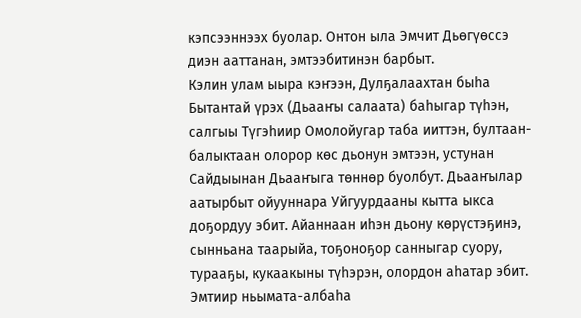кэпсээннээх буолар. Онтон ыла Эмчит Дьөгүөссэ диэн ааттанан, эмтээбитинэн барбыт.
Кэлин улам ыыра кэҥээн, Дулҕалаахтан быhа Бытантай үрэх (Дьааҥы салаата) баhыгар түhэн, салгыы Түгэhиир Омолойугар таба ииттэн, бултаан-балыктаан олорор көс дьонун эмтээн, устунан Сайдыынан Дьааҥыга төннөр буолбут. Дьааҥылар аатырбыт ойууннара Уйгуурдааны кытта ыкса доҕордуу эбит. Айаннаан иhэн дьону көрүстэҕинэ, сынньана таарыйа, тоҕоноҕор санныгар суору, турааҕы, кукаакыны түhэрэн, олордон аhатар эбит. Эмтиир ньымата-албаhа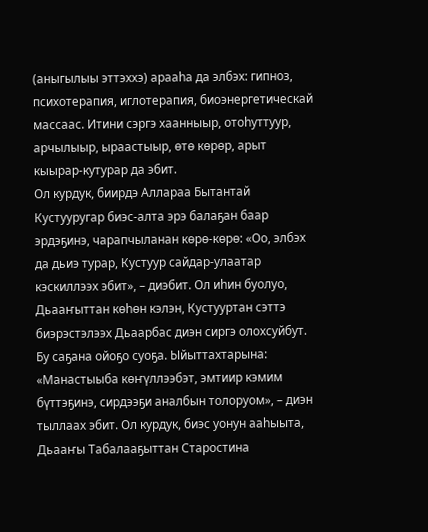(аныгылыы эттэххэ) арааhа да элбэх: гипноз, психотерапия, иглотерапия, биоэнергетическай массаас. Итини сэргэ хаанныыр, отоһуттуур, арчылыыр, ыраастыыр, өтө көрөр, арыт кыырар-кутурар да эбит.
Ол курдук, биирдэ Аллараа Бытантай Кустууругар биэс-алта эрэ балаҕан баар эрдэҕинэ, чарапчыланан көрө-көрө: «Оо, элбэх да дьиэ турар, Кустуур сайдар-улаатар кэскиллээх эбит», – диэбит. Ол иhин буолуо, Дьааҥыттан көhөн кэлэн, Кустууртан сэттэ биэрэстэлээх Дьаарбас диэн сиргэ олохсуйбут. Бу саҕана ойоҕо суоҕа. Ыйыттахтарына: «Манастыыба көҥүллээбэт, эмтиир кэмим бүттэҕинэ, сирдээҕи аналбын толоруом», – диэн тыллаах эбит. Ол курдук, биэс уонун ааhыыта, Дьааҥы Табалааҕыттан Старостина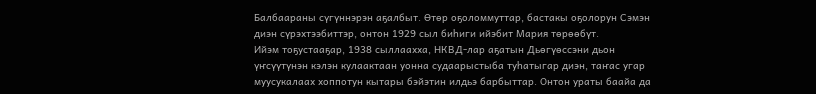Балбаараны сүгүннэрэн аҕалбыт. Өтөр оҕоломмуттар, бастакы оҕолорун Сэмэн диэн сүрэхтээбиттэр, онтон 1929 сыл биһиги ийэбит Мария төрөөбүт.
Ийэм тоҕустааҕар, 1938 сыллаахха, НКВД-лар аҕатын Дьөгүөссэни дьон үҥсүүтүнэн кэлэн кулаактаан уонна судаарыстыба туhатыгар диэн, таҥас угар муусукалаах хоппотун кытары бэйэтин илдьэ барбыттар. Онтон ураты баайа да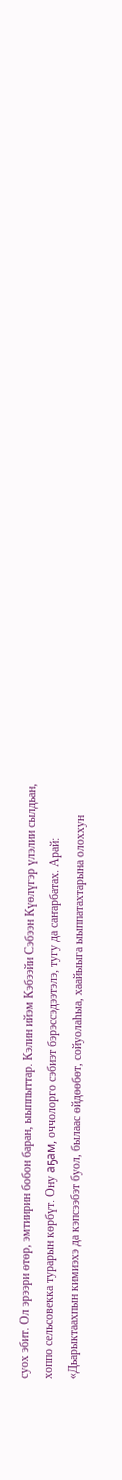суох эбит. Ол эрээри өтөр, эмтиирин бобон баран, ыыппыттар. Кэлин ийэм Кэбээйи Сэбээн Күөлүгэр үлэлии сылдьан, хоппо сельсовекка турарын көрбүт. Ону аҕам, оччолорго сэбиэт бэрэссэдээтэлэ, тугу да саҥарбатах. Арай: «Дьарыктаахпын кимиэхэ да кэпсээбэт буол, былаас өйдөөбөт, сойуолаhыа, хаайыыга ыыппатахтарына олоххун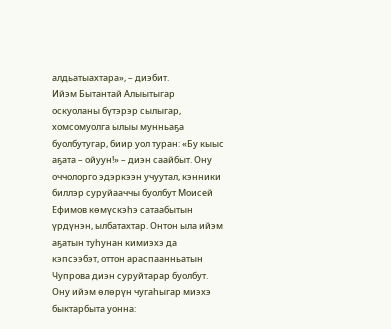алдьатыахтара», – диэбит.
Ийэм Бытантай Алыытыгар оскуоланы бүтэрэр сылыгар, хомсомуолга ылыы мунньаҕа буолбутугар, биир уол туран: «Бу кыыс аҕата – ойуун!» – диэн саайбыт. Ону оччолорго эдэркээн учуутал, кэнники биллэр суруйааччы буолбут Моисей Ефимов көмүскэhэ сатаабытын үрдүнэн, ылбатахтар. Онтон ыла ийэм аҕатын туhунан кимиэхэ да кэпсээбэт, оттон араспаанньатын Чупрова диэн суруйтарар буолбут. Ону ийэм өлөрүн чугаһыгар миэхэ быктарбыта уонна: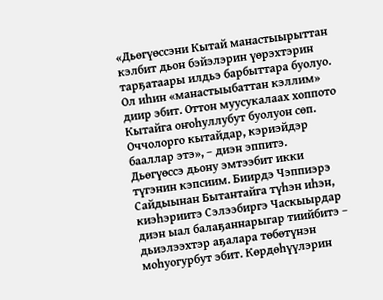«Дьөгүөссэни Кытай манастыырыттан кэлбит дьон бэйэлэрин үөрэхтэрин тарҕатаары илдьэ барбыттара буолуо. Ол иhин «манастыыбаттан кэллим» диир эбит. Оттон муусукалаах хоппото Кытайга оҥоhуллубут буолуон сөп. Оччолорго кытайдар, кэриэйдэр бааллар этэ», – диэн эппитэ.
Дьөгүөссэ дьону эмтээбит икки түгэнин кэпсиим. Биирдэ Чэппиэрэ Сайдыынан Бытантайга түhэн иһэн, киэhэриитэ Сэлээбиргэ Часкыырдар диэн ыал балаҕаннарыгар тиийбитэ – дьиэлээхтэр аҕалара төбөтүнэн моhуогурбут эбит. Көрдөhүүлэрин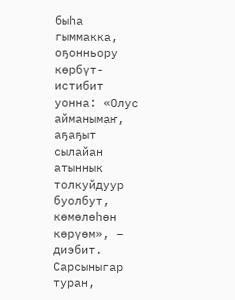быhа гыммакка, оҕонньору көрбүт-истибит уонна: «Олус айманымаҥ, аҕаҕыт сылайан атыннык толкуйдуур буолбут, көмөлөhөн көрүөм», – диэбит. Сарсыныгар туран,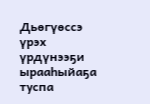Дьөгүөссэ үрэх үрдүнээҕи ырааhыйаҕа туспа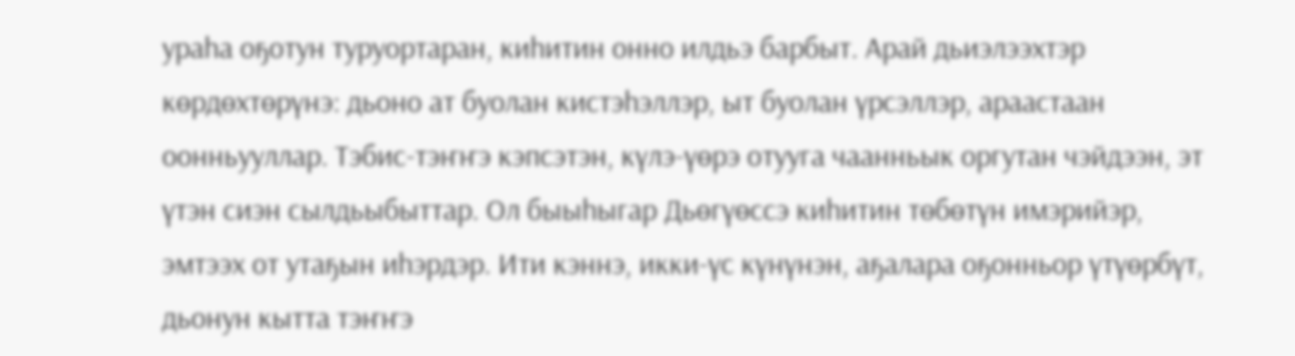ураhа оҕотун туруортаран, киһитин онно илдьэ барбыт. Арай дьиэлээхтэр көрдөхтөрүнэ: дьоно ат буолан кистэhэллэр, ыт буолан үрсэллэр, араастаан оонньууллар. Тэбис-тэҥҥэ кэпсэтэн, күлэ-үөрэ отууга чаанньык оргутан чэйдээн, эт үтэн сиэн сылдьыбыттар. Ол быыhыгар Дьөгүөссэ киһитин төбөтүн имэрийэр, эмтээх от утаҕын иhэрдэр. Ити кэннэ, икки-үс күнүнэн, аҕалара оҕонньор үтүөрбүт, дьонун кытта тэҥҥэ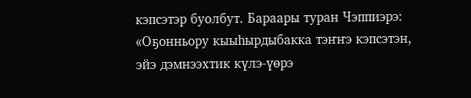кэпсэтэр буолбут. Бараары туран Чэппиэрэ: «Оҕонньору кыыhырдыбакка тэҥҥэ кэпсэтэн, эйэ дэмнээхтик күлэ-үөрэ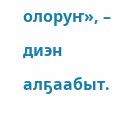олоруҥ», – диэн алҕаабыт.